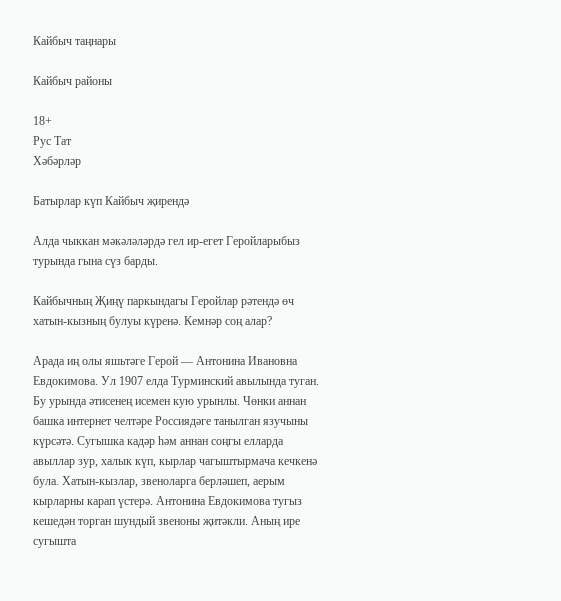Кайбыч таңнары

Кайбыч районы

18+
Рус Тат
Хәбәрләр

Батырлар күп Кайбыч җирендә

Алда чыккан мәкәләләрдә гел ир-егет Геройларыбыз турында гына сүз барды.

Кайбычның Җиңү паркындагы Геройлар рәтендә өч хатын-кызның булуы күренә. Кемнәр соң алар?

Арада иң олы яшьтәге Герой — Антонина Ивановна Евдокимова. Ул 1907 елда Турминский авылында туган. Бу урында әтисенең исемен кую урынлы. Чөнки аннан башка интернет челтәре Россиядәге танылган язучыны күрсәтә. Сугышка кадәр һәм аннан соңгы елларда авыллар зур, халык күп, кырлар чагыштырмача кечкенә була. Хатын-кызлар, звеноларга берләшеп, аерым кырларны карап үстерә. Антонина Евдокимова тугыз кешедән торган шундый звеноны җитәкли. Аның ире сугышта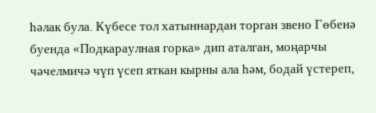һәлак була. Күбесе тол хатыннардан торган звено Гөбенә буенда «Подкараулная горка» дип аталган, моңарчы чәчелмичә чүп үсеп яткан кырны ала һәм, бодай үстереп,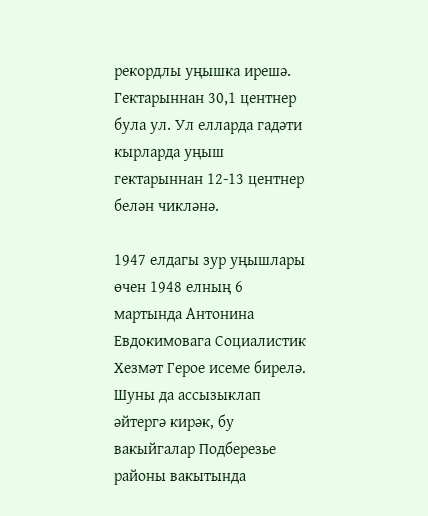рекордлы уңышка ирешә. Гектарыннан 30,1 центнер була ул. Ул елларда гадәти кырларда уңыш гектарыннан 12-13 центнер белән чикләнә.

1947 елдагы зур уңышлары өчен 1948 елның 6 мартында Антонина Евдокимовага Социалистик Хезмәт Герое исеме бирелә. Шуны да ассызыклап әйтергә кирәк, бу вакыйгалар Подберезье районы вакытында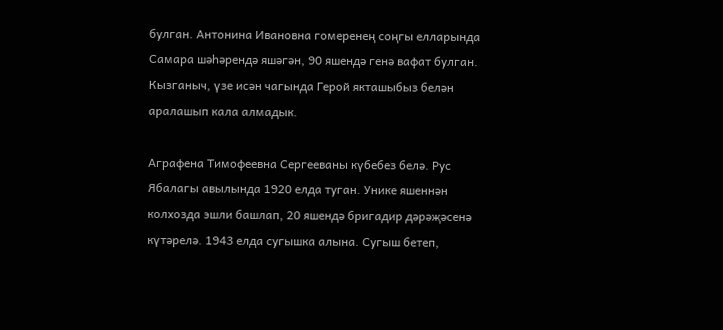булган. Антонина Ивановна гомеренең соңгы елларында Самара шәһәрендә яшәгән, 90 яшендә генә вафат булган. Кызганыч, үзе исән чагында Герой якташыбыз белән аралашып кала алмадык.

Аграфена Тимофеевна Сергееваны күбебез белә. Рус Ябалагы авылында 1920 елда туган. Унике яшеннән колхозда эшли башлап, 20 яшендә бригадир дәрәҗәсенә күтәрелә. 1943 елда сугышка алына. Сугыш бетеп,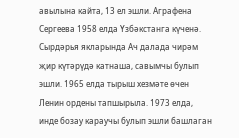авылына кайта, 13 ел эшли. Аграфена Сергеева 1958 елда Үзбәкстанга күченә. Сырдәрья якларында Ач далада чирәм җир күтәрүдә катнаша, савымчы булып эшли. 1965 елда тырыш хезмәте өчен Ленин ордены тапшырыла. 1973 елда, инде бозау караучы булып эшли башлаган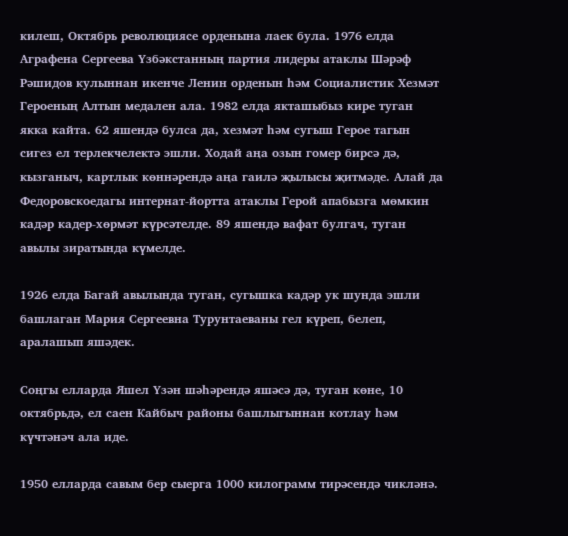килеш, Октябрь революциясе орденына лаек була. 1976 елда Аграфена Сергеева Үзбәкстанның партия лидеры атаклы Шәрәф Рәшидов кулыннан икенче Ленин орденын һәм Социалистик Хезмәт Героеның Алтын медален ала. 1982 елда якташыбыз кире туган якка кайта. 62 яшендә булса да, хезмәт һәм сугыш Герое тагын сигез ел терлекчелектә эшли. Ходай аңа озын гомер бирсә дә, кызганыч, картлык көннәрендә аңа гаилә җылысы җитмәде. Алай да Федоровскоедагы интернат-йортта атаклы Герой апабызга мөмкин кадәр кадер-хөрмәт күрсәтелде. 89 яшендә вафат булгач, туган авылы зиратында күмелде.

1926 елда Багай авылында туган, сугышка кадәр ук шунда эшли башлаган Мария Сергеевна Турунтаеваны гел күреп, белеп, аралашып яшәдек.

Соңгы елларда Яшел Үзән шәһәрендә яшәсә дә, туган көне, 10 октябрьдә, ел саен Кайбыч районы башлыгыннан котлау һәм күчтәнәч ала иде.

1950 елларда савым бер сыерга 1000 килограмм тирәсендә чикләнә.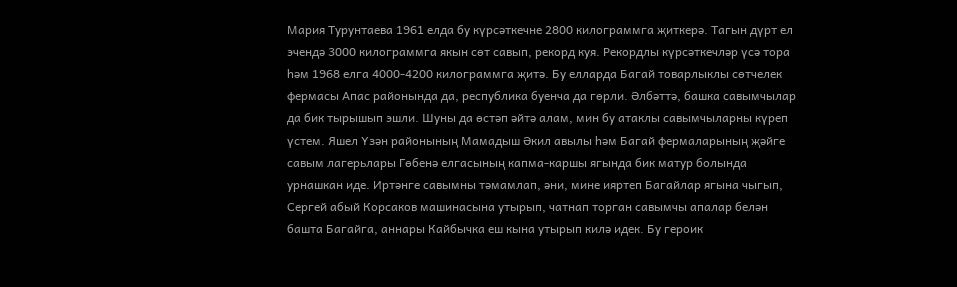Мария Турунтаева 1961 елда бу күрсәткечне 2800 килограммга җиткерә. Тагын дүрт ел эчендә 3000 килограммга якын сөт савып, рекорд куя. Рекордлы күрсәткечләр үсә тора һәм 1968 елга 4000-4200 килограммга җитә. Бу елларда Багай товарлыклы сөтчелек фермасы Апас районында да, республика буенча да гөрли. Әлбәттә, башка савымчылар да бик тырышып эшли. Шуны да өстәп әйтә алам, мин бу атаклы савымчыларны күреп үстем. Яшел Үзән районының Мамадыш Әкил авылы һәм Багай фермаларының җәйге савым лагерьлары Гөбенә елгасының капма-каршы ягында бик матур болында урнашкан иде. Иртәнге савымны тәмамлап, әни, мине ияртеп Багайлар ягына чыгып, Сергей абый Корсаков машинасына утырып, чатнап торган савымчы апалар белән башта Багайга, аннары Кайбычка еш кына утырып килә идек. Бу героик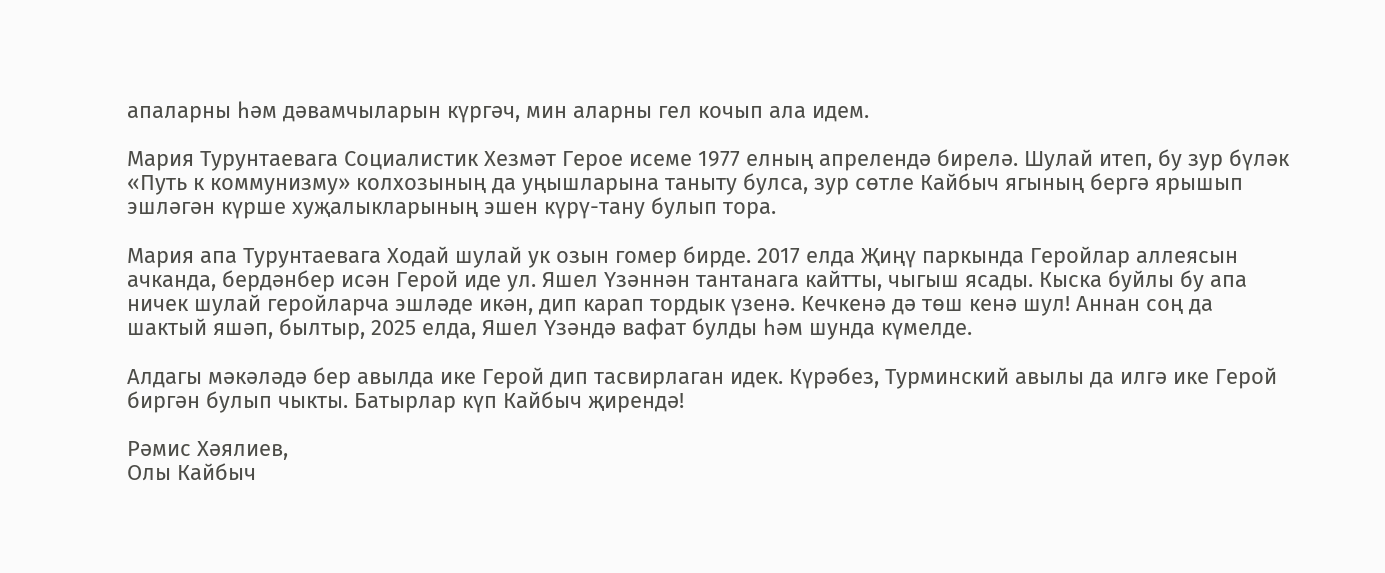апаларны һәм дәвамчыларын күргәч, мин аларны гел кочып ала идем.

Мария Турунтаевага Социалистик Хезмәт Герое исеме 1977 елның апрелендә бирелә. Шулай итеп, бу зур бүләк «Путь к коммунизму» колхозының да уңышларына таныту булса, зур сөтле Кайбыч ягының бергә ярышып эшләгән күрше хуҗалыкларының эшен күрү-тану булып тора.

Мария апа Турунтаевага Ходай шулай ук озын гомер бирде. 2017 елда Җиңү паркында Геройлар аллеясын ачканда, бердәнбер исән Герой иде ул. Яшел Үзәннән тантанага кайтты, чыгыш ясады. Кыска буйлы бу апа ничек шулай геройларча эшләде икән, дип карап тордык үзенә. Кечкенә дә төш кенә шул! Аннан соң да шактый яшәп, былтыр, 2025 елда, Яшел Үзәндә вафат булды һәм шунда күмелде.

Алдагы мәкәләдә бер авылда ике Герой дип тасвирлаган идек. Күрәбез, Турминский авылы да илгә ике Герой биргән булып чыкты. Батырлар күп Кайбыч җирендә!

Рәмис Хәялиев,
Олы Кайбыч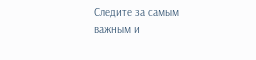Следите за самым важным и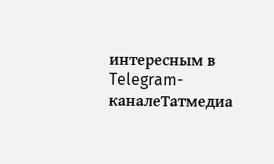интересным в Telegram-каналеТатмедиа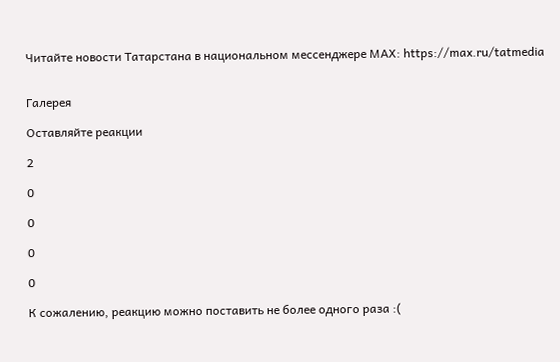Читайте новости Татарстана в национальном мессенджере MАХ: https://max.ru/tatmedia


Галерея

Оставляйте реакции

2

0

0

0

0

К сожалению, реакцию можно поставить не более одного раза :(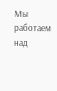Мы работаем над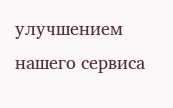улучшением нашего сервиса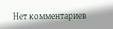Нет комментариев